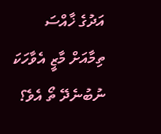އަދުގެ ޚާއްސަ
ތިމާއަށް މާޒީ އެވާހަކަ ނުބުނެދޭ ތޯ އެވެ؟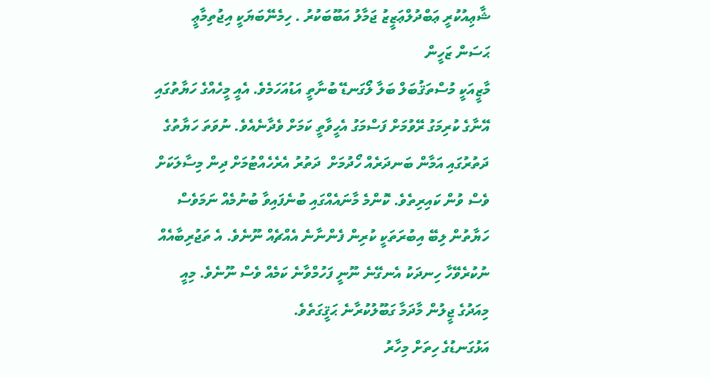ޝާޢިއުކުރީ ޢަބްދުލްޢަޒީޒު ޖަމާލު އަބޫބަކުރު . ހިމެނޭބަޔަކީ އިޖުތިމާޢީ
ޙަސަން ޒަހީން
މާޒީއަކީ މުސްތަޤުބަލް ބަލާ ލޯގަނޑޭ ބުނާތީ އަޑުއަހަމެވެ. އެއީ މީހެއްގެ ހަޔާތުގައި އޭނާގެ ކުރިމަގު ރޭވުމަށް ފަސްމަގު އެހީވާތީ ކަމަށް ވެދާނެއެވެ. ނުވަތަ ހަޔާތުގެ ދަތުރުގައި އަމާން ބަނދަރެއް ހޯދުމަށް  ދަތުރު އެރެހެއްޓުމަށް ދިން މިސާލަކަށް ވެސް ވުން ކައިރިތެވެ. ކޮންމެ މާނައެއްގައި ބުނެފައިވާ ބުނުމެއް ނަމަވެސް ހަޔާތުން ލިބޭ އިބުރަތަކީ ކުރިން ފެންނާނެ އެއްޗެއް ނޫނެވެ. އެ ތަޖުރިބާއެއް ނުކުރެވޭހާ ހިނދަކު އެނގޭނެ ނޫނީ ފަހުމްވާނެ ކަމެއް ވެސް ނޫނެވެ. މިއީ މިއަދުގެ ޖީލުން މާދަމާ ގަބޫލުކުރާނެ ޙަޤީގަތެވެ.
އަޅުގަނޑުގެ ހިތަށް މިހާރު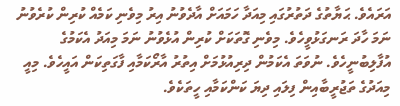އަރައެވެ. ޙަޔާތުގެ ދަތުރުގައި މިއަދާ ހަމައަށް އާދެވުނު އިރު މިވެނި ކަމެއް ކުރިން ކުރެވުނު ނަމަ ހާދަ ރަނގަޅުވީހެވެ. މިވެނި ގޮތަކަށް ކުރިން އުޅެވުނު ނަމަ މިއަދު އެކަމުގެ އުފާލިބުނީހެވެ. ނުވަތަ އެކަމުން ދިރިއުޅުމަށް އިތުރު އާރޯކަމާއި ފާގަތިކަން އައީހެވެ. މިއީ މިއަދުގެ ތަޖުރީބާއިން ފިލައި ދިޔަ ކަންކަމާއި ހީތަކެވެ.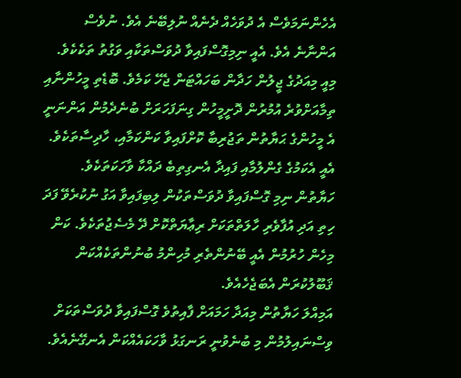އެހެންނަމަވެސް އެ ދުވަހެއް ދެނެއް ނުލިބޭނެ އެވެ. ނުވެސް އަންނާނެ އެވެ. އެއީ ނިމިގޮސްފައިވާ ދުވަސްތަކާއި ވަގުތު ތަކެކެވެ.
މިއީ މިއަދުގެ ޖީލުން ހަދާން ބަހައްޓަން ޖެހޭ ކަމެވެ. ބޮޑެތި މީހުންނާއި ތިމާއަށްވުރެ އުމުރުން ދޮށީމީހުން ގިނަފަހަރަށް ބުނެދެމުން އަންނަނީ އެ މީހުންގެ ޙަޔާތުން ތަޖުރިބާ ކޮށްފައިވާ ކަންކަމާއި، ހާދިސާތަކެވެ. އެއީ އެކަމުގެ ގެންލުމާއި ފައިދާ އެނގިތިބެ ދައްކާ ވާހަކަތަކެވެ. ހަޔާތުން ނިމި ގޮސްފައިވާ ދުވަސްތަކުން ލިބިފައިވާ އަގު ނުކުރެވޭ ފަދަ ހިތި އަދި އުފާވެރި ހާލަތްތަކަށް ރިޢާޔަތްކޮށް ދޭ މެސެޖުތަކެވެ. ކަން މިހެން ހުރުމުން އެއީ ބޭނުންތެރި މުހިންމު ބުނުންތަކެއްކަން ޤަބޫލުކުރަން އެބަޖެހެއެވެ.
އަމިއްލަ ހަޔާތުން މިއަދާ ހަމައަށް ފާއިތުވެ ގޮސްފައިވާ ދުވަސްތަކަށް ވިސްނައިލުމުން މި ބުނެވުނީ ރަނގަޅު ވާހަކައެއްކަން އެނގޭނެއެވެ.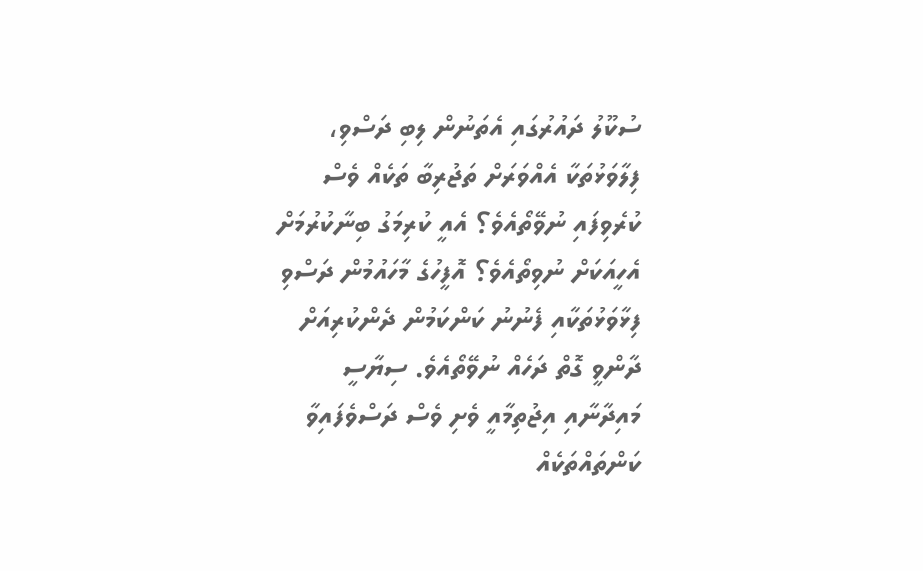ސުކޫލު ދައުރުގައި އެތަނުން ލިބި ދަސްވި، ފިލާވަޅުތަކާ އެއްވަރަށް ތަޖުރިބާ ތަކެއް ވެސް ކުރެވިފައި ނުވޭތޯއެވެ؟ އެއީ ކުރިމަގު ބިނާކުރުމަށް އެހީއަކަށް ނުވިތޯއެވެ؟ އޮފީހުގެ މާހައުމުން ދަސްވި ފިޅާވަޅުތަކާއި ފެނުނު ކަންކަމުން ދެންކުރިއަށް ދާންވީ ގޮތް ދަހެއް ނުވޭތޯއެވެ. ސިޔާސީ މައިދާނާއި އިޖުތިމާއީ ވެށި ވެސް ދަސްވެފައިވާ ކަންތައްތަކެއް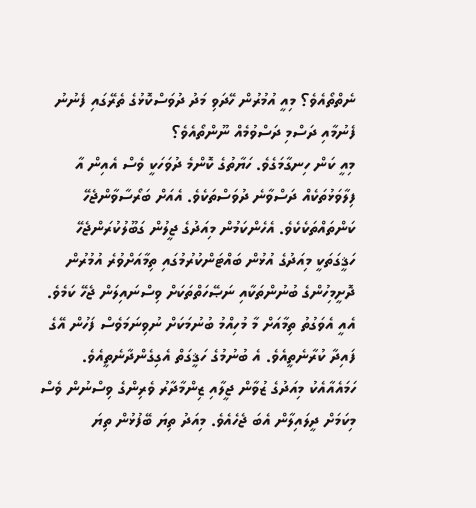ނެތްތޯއެވެ؟ މިއީ އުމުރުން ހޭދަވި މަދު ދުވަސްކޮޅުގެ ތެރޭގައި ފެނުނު ފެނުމާއި ދަސްމި ދަސްވުމެއް ނޫންތޯއެވެ؟
މިއީ ކަން ހިނގާމަގެވެ. ހަޔާތުގެ ކޮންމެ ދުވަހަކީ ވެސް އެއިން އާ ފިލާވަޅުތަކެއް ދަސްވާނެ ދުވަސްތަކެވެ. އެއަށް ބަރޯސާވާންޖެހޭ ކަންތައްތަކެކެވެ. އެހެންކަމުން މިއަދުގެ ޖީލުން ގަބޫލުކުރަންޖެހޭ ހަޤީގަތަކީ މިއަދުގެ އުޅުން ބައްޓަންކުރުމުގައި ތިމާއަށްވުރެ އުމުރުން ދޮށީމިހުންގެ ބުނުންތަކާއި ނަޞޭހަތްތަކަށް ވިސްނައިލަން ޖެހޭ ކަމެވެ. އެއީ އެވަގުތު ތިމާއަށް މާ މުހިއްމު ބުނުމަކަށް ނުވިނަމަވެސް ފަހުން އޭގެ ފައިދާ ކުރާނެތީއެވެ. އެ ބުނުމުގެ ހަޤީގަތް އެގިގެންދާނެތީއެވެ.
ހަމައެއާއެކު މިއަދުގެ ޒުވާން ޖީލާއި ޒިންމާދާރު ވެރިންގެ ވިސްނުން ވެސް މިކަމަށް ދީލައިލާން އެބަ ޖެހެއެވެ. މިއަދު ތިޔަ ބޭފުޅުން ތިޔަ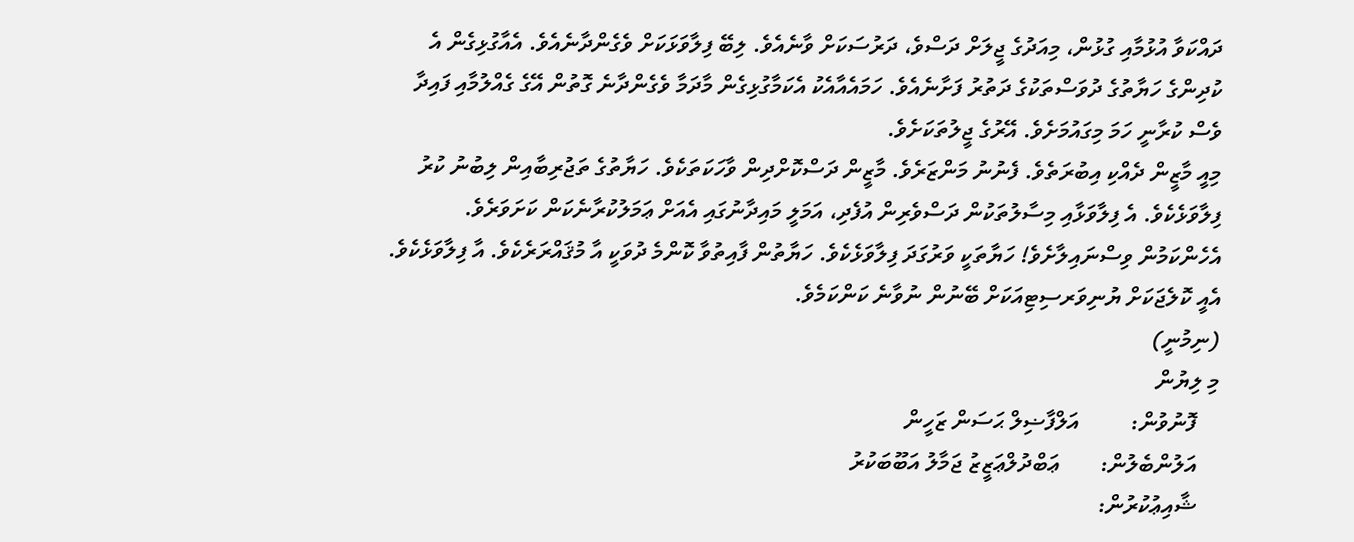ދައްކަވާ އުޅުމާއި ގުޅުން، މިއަދުގެ ޖީލަށް ދަސްވެ، ދަރުސަކަށް ވާނެއެވެ. ލިބޭ ފިލާވަޅަކަށް ވެގެންދާނެއެވެ. އެއާގުޅިގެން އެ ކުދިންގެ ހަޔާތުގެ ދުވަސްތަކުގެ ދަތުރު ފަށާނެއެވެ. ހަމައެއާއެކު އެކަމާގުޅިގެން މާދަމާ ވެގެންދާނެ ގޮތުން އޭގެ ގެއްލުމާއި ފައިދާ ވެސް ކުރާނީ ހަމަ މިގައުމަށެވެ. އޭރުގެ ޖީލުތަކަށެވެ.
މިއީ މާޒީން ދެއްކި އިބުރަތެވެ. ފެނުނު މަންޒަރެވެ. މާޒީން ދަސްކޮށްދިން ވާހަކަތަކެވެ. ހަޔާތުގެ ތަޖުރިބާއިން ލިބުނު ކުރު ފިލާވަޅެކެވެ. އެ ފިލާވަޅާއި މިސާލުތަކުން ދަސްވެރިން އުފެދި، އަމަލީ މައިދާނުގައި އެއަށް ޢަމަލުކުރާނެކަން ކަށަވަރެވެ. އެހެންކަމުން ވިސްނައިލާށެވެ! ހަޔާތަކީ ވަރުގަދަ ފިލާވަޅެކެވެ. ހަޔާތުން ފާއިތުވާ ކޮންމެ ދުވަކީ އާ މުޤައްރަރެކެވެ. އާ ފިލާވަޅެކެވެ. އެއީ ކޮލެޖަކަށް ޔުނިވަރސިޓިއަކަށް ބޭނުން ނުވާނެ ކަންކަމެވެ.
(ނިމުނީ)
މި ލިޔުން
    ފޮނުވުން:         އަލްފާޟިލް ޙަސަން ޒަހީން
    އަލުންބެލުން:       ޢަބްދުލްޢަޒީޒު ޖަމާލު އަބޫބަކުރު
    ޝާއިޢުކުރުން: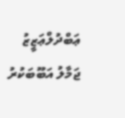ޢަބްދުލްޢަޒީޒު ޖަމާލު އަބޫބަކުރު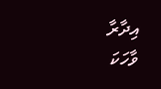އިދާރާ
ވާހަކަ